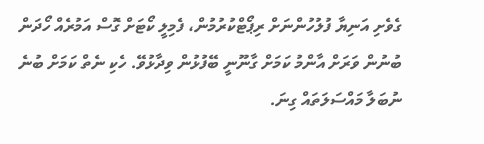ގެވެށި އަނިޔާ ފުލުހުންނަށް ރިޕޯޓްކުރުމުން، ފެމިލީ ކޯޓަށް ގޮސް އަމުރެއް ހޯދަން ބުނުން ވަރަށް އާންމު ކަމަށް ގާނޫނީ ބޭފުޅުން ވިދާޅުވޭ. ހެކި ނެތް ކަމަށް ބުނެ ނުބަލާ މައްސަލަތައް ގިނަ.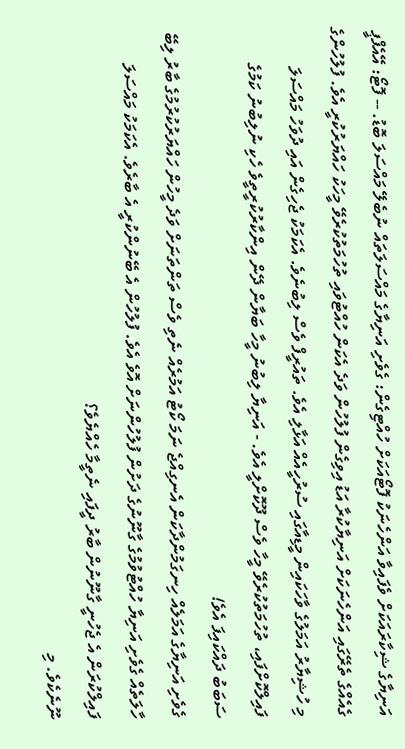އަނިޔާގެ ޝިކާރައަކަށް ވެފައިވާ އަންހެނަކު ފޮޓޯއަކަށް ހުއްޓިގެން: ގެވެށި އަނިޔާގެ މައްސަލަތައް ނުބެލޭ މައްސަލަ ބޮޑު. -- ފޮޓޯ: އޭއެފްޕީ
ގެއެއްގެ ތެރޭގައި އަންހެނަކަށް އަނިޔާކުރާ އަޑު އިވިގެން ފުލުހުން ވަދެ އެކަން ހުއްޓުވައި ތުހުމަތުކުރެވޭ މީހަކު ހައްޔަރުކުރީ އެވެ. ފުލުހުންގެ މި ހުޝިޔާރު އަމަލުގެ ވާހަކައިން މީޑިއާގައި ސުރުހީއެއް އަޅާލި އެވެ. ތައުރީފް ވެސް ލިބުނެވެ. އެކަމަކު ޖެހިގެން އައި ދުވަހު މައްސަލަ ފައިލްކޮށްފައި، ތުހުމަތުކުރެވޭ މީހާ ވެސް ދޫކޮށްލީ އެވެ. - އަނިޔާ ލިބުނު މީހާ ބަޔާން ދޭން އިންކާރުކުރީތީވެ ހެކި ނުލިބުނު ކަމުގެ ސަބަބު ދައްކައިފަ އެވެ!
ގެވެށި އަނިޔާގެ އަމަލެއް ހިނގަމުންދާކަން އެނގިއްޖެ ނަމަ ކޯޓު އަމުރެއް ނެތި ވެސް ތަންތަނަށް ވަދެ މީހުން ހައްޔަރުކުރުމުގެ ބާރު ލިބޭ ހާލަތެއް ގެވެށި އަނިޔާ ހުއްޓުވުމުގެ ގާނޫނުގެ ދަށުން ފުލުހުންނަށް އޮވެ އެވެ. ފުލުހުން އެ ބޭނުންކުރީ އެ ބާރެވެ. އެކަމަކު މައްސަލަ ފައިލްކުރަން އެ ޖެހުނީ ގާނޫނުން ބާރު ދީފައި ނެތީމާ ހެއްޔެވެ؟
ނޫނެކެވެ. މި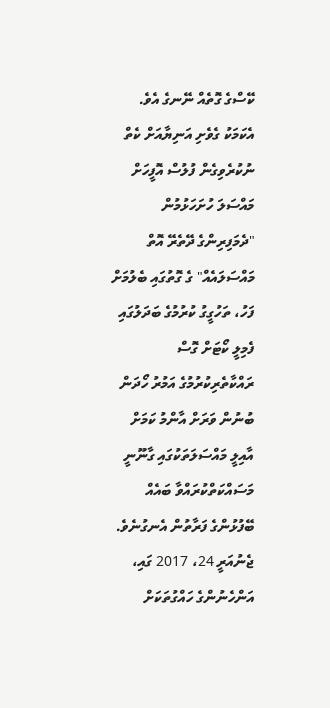ކޭސްގެ ގޮތެއް ނޭނގެ އެވެ. އެކަމަކު ގެވެށި އަނިޔާއަށް ކެތް ނުކުރެވިގެން ފުލުސް އޮފީހަށް މައްސަލަ ހުށަހަޅުމުން "ދެމަފިރިންގެ ދޭތެރޭ އޮތް މައްސަލައެއް" ގެ ގޮތުގައި ބެލުމަށް ފަހު، ތަހުގީގު ކުރުމުގެ ބަދަލުގައި ފެމިލީ ކޯޓަށް ގޮސް ރައްކާތެރިކުރުމުގެ އަމުރު ހޯދަން ބުނުން ވަރަށް އާންމު ކަމަށް އާއިލީ މައްސަލަތަކުގައި ގާނޫނީ މަސައްކަތްކުރައްވާ ބައެއް ބޭފުޅުންގެ ފަރާތުން އެނގުނެވެ.
ޖެނުއަރީ 24، 2017 ގައި، އަންހެނުންގެ ހައްގުތަކަށް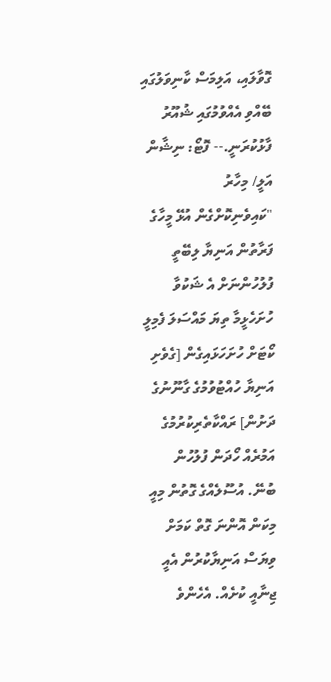ގޮވާލައި، އަލިމަސް ކާނިވަލުގައި ބޭއްވި އެއްވުމުގައި ޝުއޫރު ފާޅުކުރަނީ.-- ފޮޓޯ: ނިޝާން އަލީ/ މިހާރު
"ކައިވެނިކޮށްގެން އުޅޭ މީހާގެ ފަރާތުން އަނިޔާ ލިބޭތީ ފުލުހުންނަށް އެ ޝަކުވާ ހުށަހެޅީމާ ތިޔަ މައްސަލަ ފެމިލީ ކޯޓަށް ހުށަހަޅައިގެން [ގެވެށި އަނިޔާ ހުއްޓުވުމުގެ ގާނޫނުގެ ދަށުން] ރައްކާތެރިކުރުމުގެ އަމުރެއް ހޯދަން ފުލުހުން ބުނޭ. އުސޫލެއްގެ ގޮތުން މިއީ މިކަން އޮންނަ ގޮތް ކަމަށް ވިޔަސް އަނިޔާކުރުން އެއީ ޖިނާއީ ކުށެއް. އެހެންވެ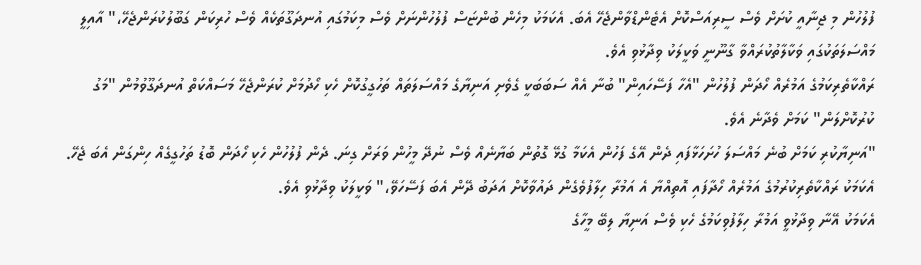ފުލުހުން މި ޖިނާއީ ކުށަށް ވެސް ސީރިއަސްކޮށް އެޓެންޑްވާންޖެހޭ އެބަ. އެކަމަކު މިހެން ބުންޏަސް ފުލުހުންނަށް ވެސް މިކަމުގައި އުނދަގޫތަކެއް ވެސް ހުރިކަން ގަބޫލުކުރަންޖެހޭ،" އާއިލީ މައްސަލަތަކުގައި ވަކާލާތުކުރައްވާ ގާނޫނީ ވަކީލަކު ވިދާޅުވި އެވެ.
ރައްކާތެރިކަމުގެ އަމުރެއް ހޯދަން ފުލުހުން "އެހާ ފަސޭހައިން" ބުނާ އެއް ސަބަބަކީ ގެވެށި އަނިޔާގެ މައްސަލަތައް ތަހުގީގުކޮށް ހެކި ހޯދުމަށް ކުރަންޖެހޭ މަސައްކަތް އުނދަގޫވުމުން "މަގު ކުރުކޮށްލަން" ކަމަށް ވެދާނެ އެވެ.
"އަނިޔާކުރި ކަމަށް ބުނެ މައްސަލަ ހުށަހަޅާފައި ދެން އޭގެ ފަހުން އެކަމާ ގުޅޭ ގޮތުން ބަޔާނެއް ވެސް ނުދޭ މީހުން ވަރަށް ގިނަ. ދެން ފުލުހުން ހެކި ހޯދަން ބޮޑު ތަހުގީގެއް ހިންގަން އެބަ ޖެހޭ. އެކަމަކު ރައްކާތެރިކުރުމުގެ އަމުރެއް ހޯދާފައި އޮތިއްޔާ އެ އަމުރާ ހިލާފުވެގެން ދައުވާކޮށް އަދަބު ދޭން އެބަ ފަސޭހަވޭ،" ވަކީލަކު ވިދާޅުވި އެވެ.
އެކަމަކު އޭނާ ވިދާޅުވީ އަމުރާ ހިލާފުވިކަމުގެ ހެކި ވެސް އަނިޔާ ލިބޭ މީހާގެ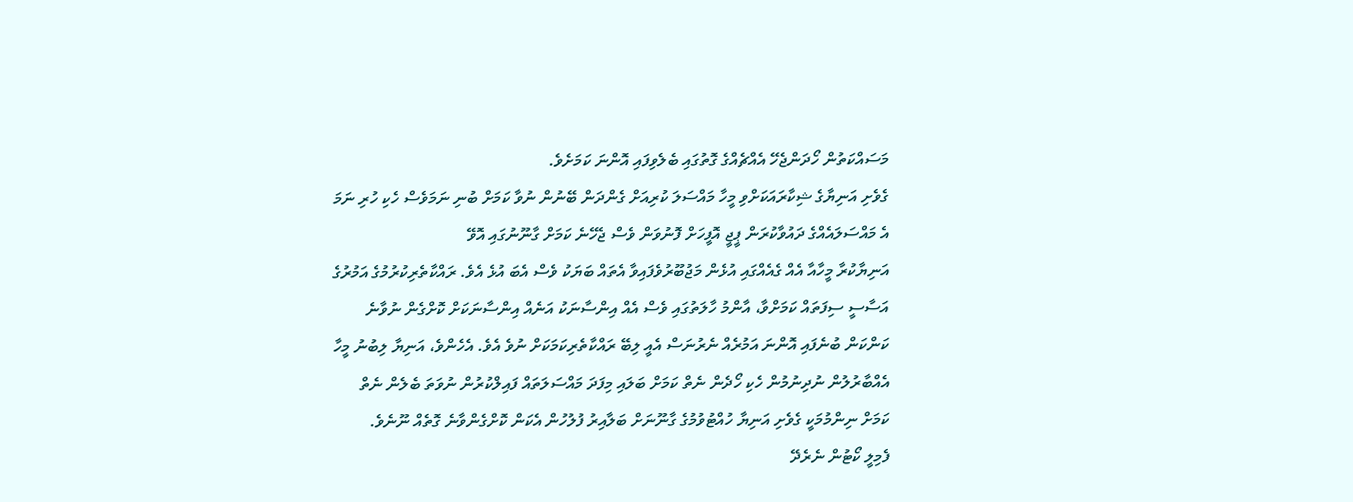މަސައްކަތުން ހޯދަންޖެހޭ އެއްޗެއްގެ ގޮތުގައި ބެލެވިފައި އޮންނަ ކަމަށެވެ.
ގެވެށި އަނިޔާގެ ޝިކާރައަކަށްވި މީހާ މައްސަލަ ކުރިއަށް ގެންދަން ބޭނުން ނުވާ ކަމަށް ބުނި ނަމަވެސް ހެކި ހުރި ނަމަ އެ މައްސަލައެއްގެ ދައުވާކުރަން ޕީޖީ އޮފީހަށް ފޮނުވަން ވެސް ޖެހޭނެ ކަމަށް ގާނޫނުގައި އޮވޭ
އަނިޔާކުރާ މީހާއާ އެއް ގެއެއްގައި އުޅެން މަޖުބޫރުވެފައިވާ އެތައް ބަޔަކު ވެސް އެބަ އުޅެ އެވެ. ރައްކާތެރިކުރުމުގެ އަމުރުގެ އަސާސީ ސިފަތައް ކަމަށްވާ، އާންމު ހާލަތުގައި ވެސް އެއް އިންސާނަކު އަނެއް އިންސާނަކަށް ކޮށްގެން ނުވާނެ ކަންކަން ބުނެފައި އޮންނަ އަމުރެއް ނެރުނަސް އެއީ ލިބޭ ރައްކާތެރިކަމަކަށް ނުވެ އެވެ. އެހެންވެ، އަނިޔާ ލިބުނު މީހާ އެއްބާރުލުން ނުދިނުމުން ހެކި ހޯދެން ނެތް ކަމަށް ބަލައި މިފަދަ މައްސަލަތައް ފައިލްކުރުން ނުވަތަ ބެލެން ނެތް ކަމަށް ނިންމުމަކީ ގެވެށި އަނިޔާ ހުއްޓުވުމުގެ ގާނޫނަށް ބަލާއިރު ފުލުހުން އެކަން ކޮށްގެންވާނެ ގޮތެއް ނޫނެވެ.
ފެމިލީ ކޯޓުން ނެރެދޭ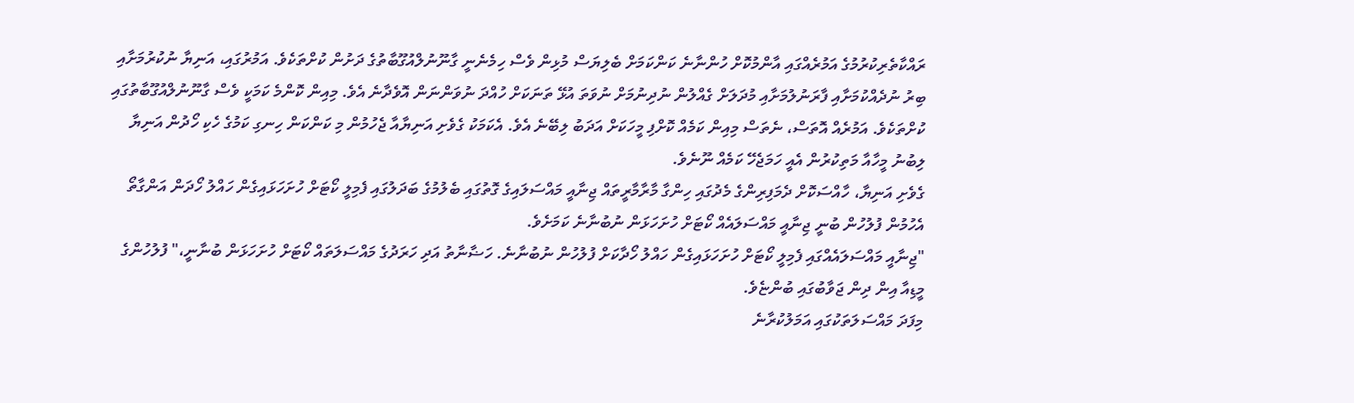ރައްކާތެރިކުރުމުގެ އަމުރެއްގައި އާންމުކޮށް ހުންނާނެ ކަންކަމަށް ބެލިޔަސް މުޅިން ވެސް ހިމެނެނީ ގާނޫނުލްއުގޫބާތުގެ ދަށުން ކުށްތަކެވެ. އަމުރުގައި، އަނިޔާ ނުކުރުމަށާއި ބިރު ނުދެއްކުމަށާއި ފާރަނުލުމަށާއި މުދަލަށް ގެއްލުން ނުދިނުމަށް ނުވަތަ އުޅޭ ތަނަކަށް ހުއްދަ ނުވަންނަން އޮވެދާނެ އެވެ. މިއިން ކޮންމެ ކަމަކީ ވެސް ގާނޫނުލްއުގޫބާތުގައި ކުށްތަކެވެ. އަމުރެއް އޮތަސް، ނެތަސް މިއިން ކަމެއް ކޮށްފި މީހަކަށް އަދަބު ލިބޭނެ އެވެ. އެކަމަކު ގެވެށި އަނިޔާއާ ޖެހުމުން މި ކަންކަން ހިނގި ކަމުގެ ހެކި ހޯދުން އަނިޔާ ލިބުނު މީހާއާ މަތިކުރުން އެއީ ހަމަޖެހޭ ކަމެއް ނޫނެވެ.
ގެވެށި އަނިޔާ، ހާއްސަކޮށް ދެމަފިރިންގެ މެދުގައި ހިންގާ މާރާމާރީތައް ޖިނާއީ މައްސަލައިގެ ގޮތުގައި ބެލުމުގެ ބަދަލުގައި ފެމިލީ ކޯޓަށް ހުށަހަޅައިގެން ހައްލު ހޯދަން އަންގާތޯ އެހުމުން ފުލުހުން ބުނީ ޖިނާއީ މައްސަލައެއް ކޯޓަށް ހުށަހަޅަން ނުބުނާނެ ކަމަށެވެ.
"ޖިނާއީ މައްސަލައެއްގައި ފެމިލީ ކޯޓަށް ހުށަހަޅައިގެން ހައްލު ހޯދާކަށް ފުލުހުން ނުބުނާނެ. ހަޟާނާތު އަދި ހަރަދުގެ މައްސަލަތައް ކޯޓަށް ހުށަހަޅަން ބުނާނީ،" ފުލުހުންގެ މީޑިއާ އިން ދިން ޖަވާބުގައި ބުންޏެވެ.
މިފަދަ މައްސަލަތަކުގައި އަމަލުކުރާނެ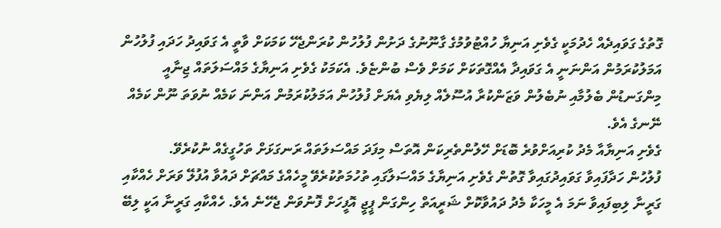ގޮތުގެ ގަވައިދެއް ހެދުމަކީ ގެވެށި އަނިޔާ ހުއްޓުވުމުގެ ގާނޫނުގެ ދަށުން ފުލުހުން ކުރަންޖެހޭ ކަމަކަށް ވާތީ އެ ގަވައިދު ހަދައި ފުލުހުން އަމަލުކުރަމުން އަންނަނީ އެ ގަވައިދާ އެއްގޮތަކަށް ކަމަށް ވެސް ބުންޏެވެ. އެކަމަކު ގެވެށި އަނިޔާގެ މައްސަލަތައް ޖިނާއީ މިންގަނޑުން ބެލުމާއި ނުބެލުން ވަޒަންކުރާ އުސޫލެއް ލިޔެވި އެޔަށް ފުލުހުން އަމަލުކުރަމުން އަންނަ ކަމެއް ނުވަތަ ނޫން ކަމެއް ނޭނގެ އެވެ.
ގެވެށި އަނިޔާއާ މެދު ކުރިއަށްވުރެ ބޮޑަށް ހޭލުންތެރިކަން އޮތަސް މިފަދަ މައްސަލަތައް ރަނގަޅަށް ތަހުގީގެއް ނުކުރެވޭ.
ފުލުހުން ހަދާފައިވާ ގަވައިދުގައިވާ ގޮތުން ގެވެށި އަނިޔާގެ މައްސަލާގައި ތުހުމަތުކުރެވޭ މީހެއްގެ މައްޗަށް ދައުވާ އުފުލޭ ވަރަށް ހެއްކާއި ގަރީނާ ލިބިފައިވާ ނަމަ އެ މީހަކާ މެދު ދައުވާކޮށް ޝަރީއަތް ހިންގަން ޕީޖީ އޮފީހަށް ފޮނުވަން ޖެހޭނެ އެވެ. ހެއްކާއި ގަރީނާ އަކީ ލިބޭ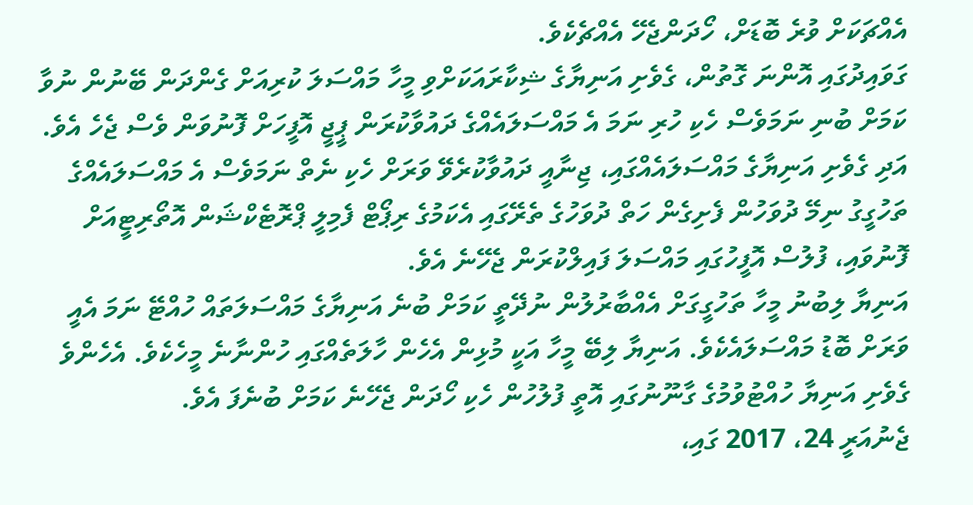އެއްޗަކަށް ވުރެ ބޮޑަށް، ހޯދަންޖެހޭ އެއްޗެކެވެ.
ގަވައިދުގައި އޮންނަ ގޮތުން، ގެވެށި އަނިޔާގެ ޝިކާރައަކަށްވި މީހާ މައްސަލަ ކުރިއަށް ގެންދަން ބޭނުން ނުވާ ކަމަށް ބުނި ނަމަވެސް ހެކި ހުރި ނަމަ އެ މައްސަލައެއްގެ ދައުވާކުރަން ޕީޖީ އޮފީހަށް ފޮނުވަން ވެސް ޖެހެ އެވެ. އަދި ގެވެށި އަނިޔާގެ މައްސަލައެއްގައި، ޖިނާއީ ދައުވާކުރެވޭ ވަރަށް ހެކި ނެތް ނަމަވެސް އެ މައްސަލައެއްގެ ތަހުގީގު ނިމޭ ދުވަހުން ފެށިގެން ހަތް ދުވަހުގެ ތެރޭގައި އެކަމުގެ ރިޕޯޓް ފެމިލީ ޕްރޮޓެކްޝަން އޮތޯރިޓީއަށް ފޮނުވައި، ފުލުސް އޮފީހުގައި މައްސަލަ ފައިލްކުރަން ޖެހޭނެ އެވެ.
އަނިޔާ ލިބުނު މީހާ ތަހުގީގަށް އެއްބާރުލުން ނުދޭތީ ކަމަށް ބުނެ އަނިޔާގެ މައްސަލަތައް ހުއްޓޭ ނަމަ އެއީ ވަރަށް ބޮޑު މައްސަލައެކެވެ. އަނިޔާ ލިބޭ މީހާ އަކީ މުޅިން އެހެން ހާލަތެއްގައި ހުންނާނެ މީހެކެވެ. އެހެންވެ ގެވެށި އަނިޔާ ހުއްޓުވުމުގެ ގާނޫނުގައި އޮތީ ފުލުހުން ހެކި ހޯދަން ޖެހޭނެ ކަމަށް ބުނެފަ އެވެ.
ޖެނުއަރީ 24، 2017 ގައި،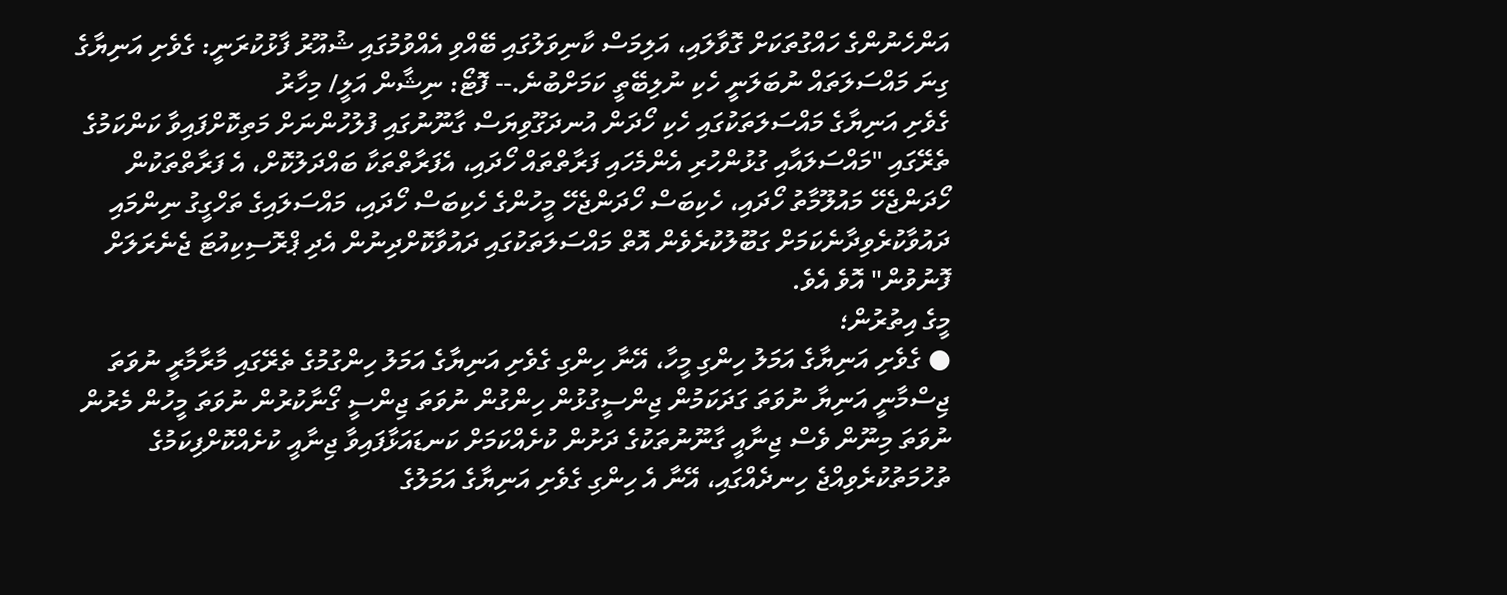އަންހެނުންގެ ހައްގުތަކަށް ގޮވާލައި، އަލިމަސް ކާނިވަލުގައި ބޭއްވި އެއްވުމުގައި ޝުއޫރު ފާޅުކުރަނީ: ގެވެށި އަނިޔާގެ ގިނަ މައްސަލަތައް ނުބަލަނީ ހެކި ނުލިބޭތީ ކަމަށްބުނެ.-- ފޮޓޯ: ނިޝާން އަލީ/ މިހާރު
ގެވެށި އަނިޔާގެ މައްސަލަތަކުގައި ހެކި ހޯދަން އުނދަގޫވިޔަސް ގާނޫނުގައި ފުލުހުންނަށް މަތިކޮށްފައިވާ ކަންކަމުގެ ތެރޭގައި "މައްސަލައާއި ގުޅުންހުރި އެންމެހައި ފަރާތްތައް ހޯދައި، އެފަރާތްތަކާ ބައްދަލުކޮށް، އެ ފަރާތްތަކުން ހޯދަންޖެހޭ މައުލޫމާތު ހޯދައި، ހެކިބަސް ހޯދަންޖެހޭ މީހުންގެ ހެކިބަސް ހޯދައި، މައްސަލައިގެ ތަހްގީގު ނިންމައި ދައުވާކުރެވިދާނެކަމަށް ގަބޫލުކުރެވެން އޮތް މައްސަލަތަކުގައި ދައުވާކޮށްދިނުން އެދި ޕްރޮސިކިއުޓަ ޖެނެރަލަށް ފޮނުވުން" އޮވެ އެވެ.
މީގެ އިތުރުން؛
● ގެވެށި އަނިޔާގެ އަމަލު ހިންގި މީހާ، އޭނާ ހިންގި ގެވެށި އަނިޔާގެ އަމަލު ހިންގުމުގެ ތެރޭގައި މާރާމާރީ ނުވަތަ ޖިސްމާނީ އަނިޔާ ނުވަތަ ގަދަކަމުން ޖިންސީގުޅުން ހިންގުން ނުވަތަ ޖިންސީ ގޯނާކުރުން ނުވަތަ މީހުން މެރުން ނުވަތަ މިނޫން ވެސް ޖިނާއީ ގާނޫނުތަކުގެ ދަށުން ކުށެއްކަމަށް ކަނޑައަޅާފައިވާ ޖިނާއީ ކުށެއްކޮށްފިކަމުގެ ތުހުމަތުކުރެވިއްޖެ ހިނދެއްގައި، އޭނާ އެ ހިންގި ގެވެށި އަނިޔާގެ އަމަލުގެ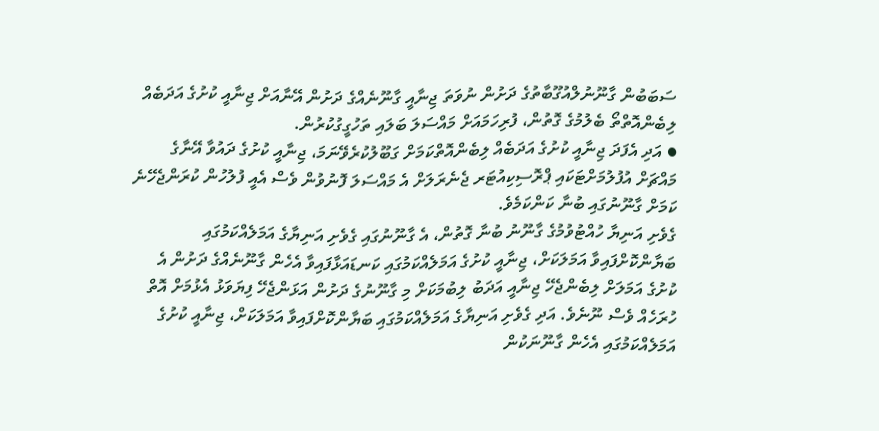ސަބަބުން ގާނޫނުލްއުގޫބާތުގެ ދަށުން ނުވަތަ ޖިނާއީ ގާނޫނެއްގެ ދަށުން އޭނާއަށް ޖިނާއީ ކުށުގެ އަދަބެއް ލިބެންއޮތްތޯ ބެލުމުގެ ގޮތުން، ފުރިހަމައަށް މައްސަލަ ބަލައި ތަހުގީގުކުރުން.
● އަދި އެފަދަ ޖިނާއީ ކުށުގެ އަދަބެއް ލިބެންއޮތްކަމަށް ގަބޫލުކުރެވޭނަމަ، ޖިނާއީ ކުށުގެ ދައުވާ އޭނާގެ މައްޗަށް އުފުލުމަށްޓަކައި ޕްރޮސިކިއުޓަރ ޖެނެރަލަށް އެ މައްސަލަ ފޮނުވުން ވެސް އެއީ ފުލުހުން ކުރަންޖެހޭނެ ކަމަށް ގާނޫނުގައި ބުނާ ކަންކަމެވެ.
ގެވެށި އަނިޔާ ހުއްޓުވުމުގެ ގާނޫނު ބުނާ ގޮތުން، އެ ގާނޫނުގައި ގެވެށި އަނިޔާގެ އަމަލެއްކަމުގައި ބަޔާންކޮށްފައިވާ އަމަލަކަށް، ޖިނާއީ ކުށުގެ އަމަލެއްކަމުގައި ކަނޑައަޅާފައިވާ އެހެން ގާނޫނެއްގެ ދަށުން އެ ކުށުގެ އަމަލަށް ލިބެންޖެހޭ ޖިނާއީ އަދަބު ލިބުމަކަށް މި ގާނޫނުގެ ދަށުން އަޅަންޖެހޭ ފިޔަވަޅު އެޅުމަށް އޮތް ހުރަހެއް ވެސް ނޫނެވެ. އަދި ގެވެށި އަނިޔާގެ އަމަލެއްކަމުގައި ބަޔާންކޮށްފައިވާ އަމަލަކަށް، ޖިނާއީ ކުށުގެ އަމަލެއްކަމުގައި އެހެން ގާނޫނަކުން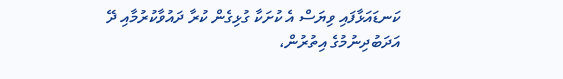ކަނޑައަޅާފައި ވިޔަސް އެ ކުށަކާ ގުޅިގެން ކުރާ ދައުވާކުރުމާއި ދޭ އަދަބުދިނުމުގެ އިތުރުން،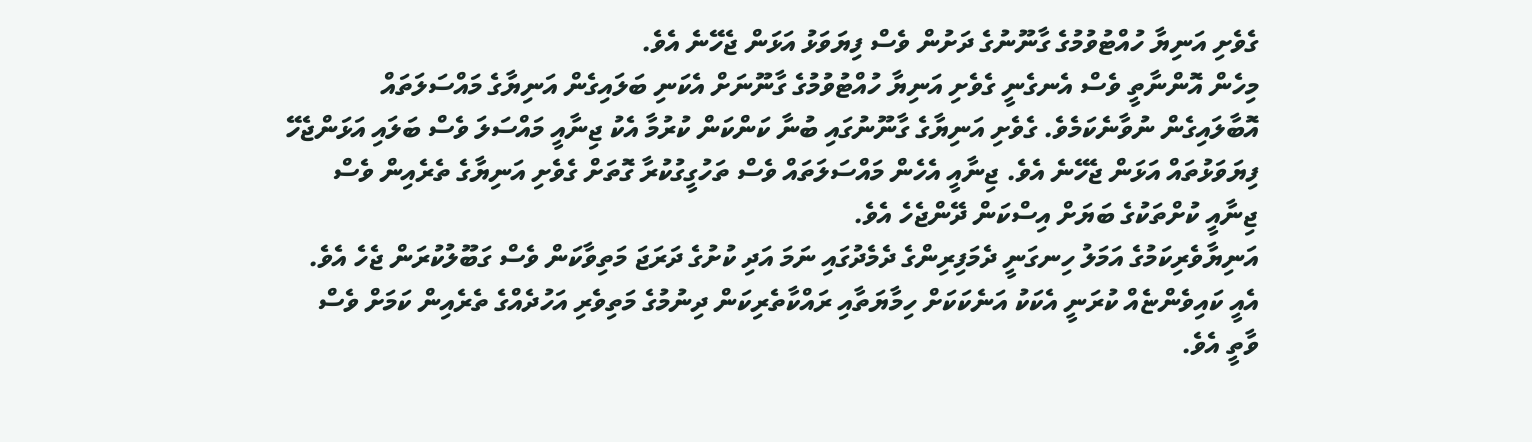ގެވެށި އަނިޔާ ހުއްޓުވުމުގެ ގާނޫނުގެ ދަށުން ވެސް ފިޔަވަޅު އަޅަން ޖެހޭނެ އެވެ.
މިހެން އޮންނާތީ ވެސް އެނގެނީ ގެވެށި އަނިޔާ ހުއްޓުވުމުގެ ގާނޫނަށް އެކަނި ބަލައިގެން އަނިޔާގެ މައްސަލަތައް އޮބާލައިގެން ނުވާނެކަމެވެ. ގެވެށި އަނިޔާގެ ގާނޫނުގައި ބުނާ ކަންކަން ކުރުމާ އެކު ޖިނާއީ މައްސަލަ ވެސް ބަލައި އަޅަންޖެހޭ ފިޔަވަޅުތައް އަޅަން ޖެހޭނެ އެވެ. ޖިނާއީ އެހެން މައްސަލަތައް ވެސް ތަހުގީގުކުރާ ގޮތަށް ގެވެށި އަނިޔާގެ ތެރެއިން ވެސް ޖިނާއީ ކުށްތަކުގެ ބަޔަށް އިސްކަން ދޭންޖެހެ އެވެ.
އަނިޔާވެރިކަމުގެ އަމަލު ހިނގަނީ ދެމަފިރިންގެ ދެމެދުގައި ނަމަ އަދި ކުށުގެ ދަރަޖަ މަތިވާކަން ވެސް ގަބޫލުކުރަން ޖެހެ އެވެ. އެއީ ކައިވެންޏެއް ކުރަނީ އެކަކު އަނެކަކަށް ހިމާޔަތާއި ރައްކާތެރިކަން ދިނުމުގެ މަތިވެރި އަހުދެއްގެ ތެރެއިން ކަމަށް ވެސް ވާތީ އެވެ.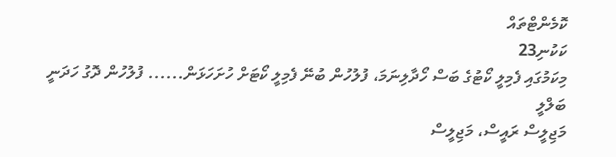ކޮމެންޓްތައް
ކަކުނި23
މިކަމުގައި ފެމިލީ ކޯޓުގެ ބަސް ހޯދާލިނަމަ، ފުލުހުން ބުނޭ ފެމިލީ ކޯޓަށް ހުށަހަޅަން...... ފުލުހުން ދޮގު ހަދަނީ
ބަލްލީ
މަޖިލީސް ރައީސް، މަޖިލީސް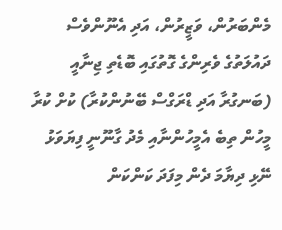މެންބަރުން، ވަޒީރުން، އަދި އެނޫންވެސް ދައުލަތުގެ ވެރިންގެ ގޮތުގައި ބޮޑެތި ޖިނާއީ (ބަނގުރާ އަދި ޑްރަގްސް ބޭނުންކުރާ) ކުށް ކުރާ މީހުން ތިބެ އެމީހުންނާއި މެދު ގާނޫނީ ފިޔަވަޅު ނޭޅި ދިޔާމަ ދެން މިފަދަ ކަންކަން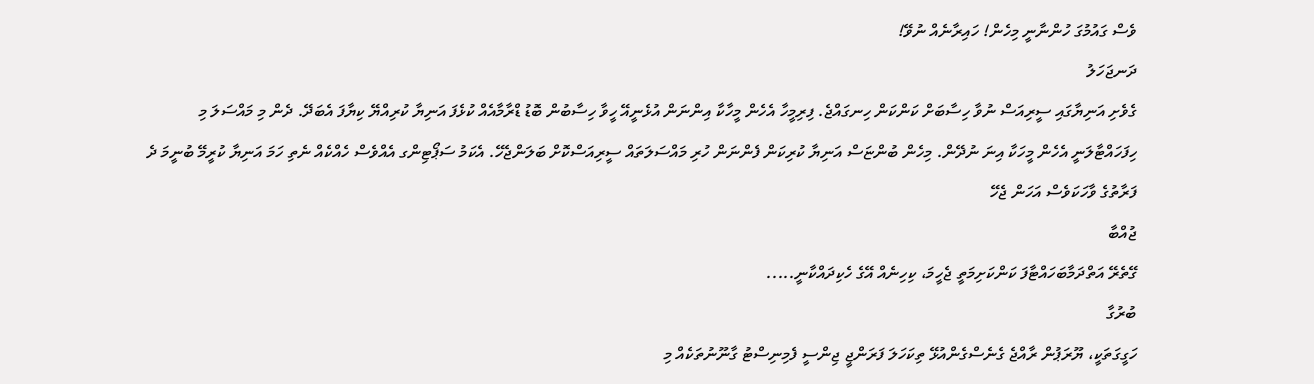ވެސް ގައުމުގަ ހުންނާނީ މިހެން! ހައިރާނެއް ނުވޭ!
ދަނޖަހަލު
ގެވެށި އަނިޔާގައި ސީރިއަސް ނުވާ ހިސާބަށް ކަންކަން ހިނގައްޖެ. ފިރިމީހާ އެހެން މީހާކާ އިންނަން އުޅެނީއޭ ހީވާ ހިސާބުން ބޮޑު ޑްރާމާއެއް ކުޅެފަ އަނިޔާ ކުރިއްޔޭ ކިޔާފަ އެބަދޭ. ދެން މި މައްސަލަ މި ހިފަހައްޓާލަނީ އެހެން މީހަކާ އިނަ ނުދޭން. މިހެން ބުންޏަސް އަނިޔާ ކުރިކަން ފެންނަން ހުރި މައްސަލަތައް ސީރިއަސްކޮށް ބަލަންޖެހޭ. އެކަމު ސަޕޯޓިންގ އެއްވެސް ހެއްކެއް ނެތި ހަމަ އަނިޔާ ކުރީމޭ ބުނީމަ ދެ ފަރާތުގެ ވާހަކަވެސް އަހަން ޖެހޭ
ޖުއްބާ
ގޭތެރޭ އަތްދަމާބަހައްޓާފަ ކަންކަށިމަތީ ޖެހީމަ، ކިހިނެއް އޭގެ ހެކިދައްކާނީ.....
ބުރުގާ
ހަގީގަތަކީ، ޔޫރަޕުން ރާއްޖެ ގެނެސްގެންއުޅޭ ތިކަހަލަ ފަރަންޖީ ޖިންސީ ފެމިނިސްޓު ގާނޫނުތަކެއް މި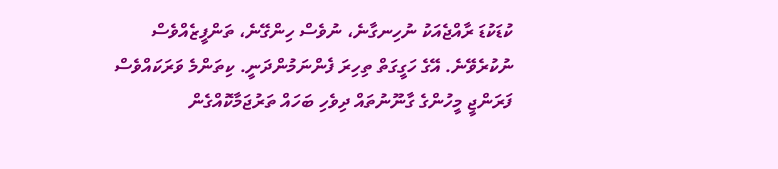ކުޑަކުޑަ ރާއްޖެއަކު ނުހިނގާނެ، ނުވެސް ހިންގޭނެ، ތަންފީޒެއްވެސް ނުކުރެވޭނެ. އޭގެ ހަގީގަތް ތިހިރަ ފެންނަމުންދަނީ. ކިތަންމެ ވަރަކައްވެސް ފަރަންޖީ މީހުންގެ ގާނޫނުތައް ދިވެހި ބަހައް ތަރުޖަމާކޮއްގެން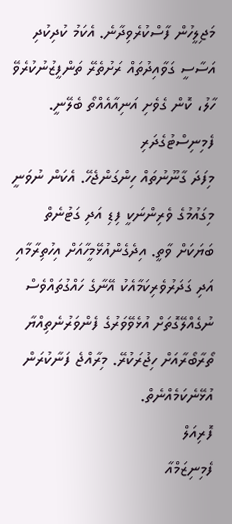މަޖިލީހުން ފާސްކުރެވިދާނެ. އެކަމު ކުދިކުދި އަސާސީ ގަވާއިދުތައް ރަށުތެރޭ ތަންފީޒުނުކުރެވޭ ހާލު، ކޮން ގެވެށި އަނިއާއެއްތޯ ބެލޭނީ.
ފެމިނިސްޓުގެދަރި
މިފަދަ ގާނޫނުތައް ހިންގަންޖެހޭ. އެކަން ނުވަނީ މިގައުމުގެ ވެރިންނަކީ ފިޑި އަދި ގަޓުނެތް ބަޔަކަށް ވާތީ. އިދެގެންއުޅޭމީހާއަށް އިހުތިރާމާއި އަދި ގަދަރުވެރިކަމާއެކު އޭނާގެ ހައްގުތައްވެސް ނުގެއްލޭގޮތަށް އުޅެވޭވަރުގެ ފެންވަރުނެތިއްޔާ ތޯރާބޯރާއަށް ހިޖުރަކުރޭ. މިރާއްޖެ ފަނާކުރަން އުޅޭނެކަމެއްނެތް.
ފޮރިއަލް
ފެމިނިޒަމްއާ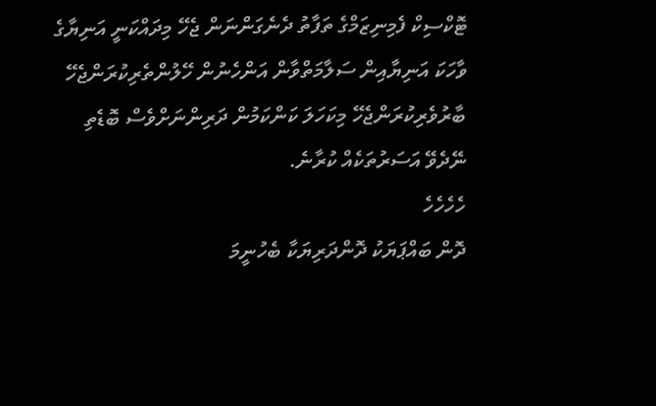ޓޮކްސިކް ފެމިނިޒަމްގެ ތަފާތު ދެނެގަންނަން ޖެހޭ މިދައްކަނީ އަނިޔާގެ ވާހަކަ އަނިޔާއިން ސަލާމަތްވާން އަންހެނުން ހޭލުންތެރިކުރަންޖެހޭ ބާރުވެރިކުރަންޖެހޭ މިކަހަލަ ކަންކަމުން ދަރިންނަށްވެސް ބޮޑެތި ނޭދެވޭ އަސަރުތަކެއް ކުރާނެ.
ހެހެހެހެ
ދޮން ބައްޕަޔަކު ދޮންދަރިޔަކާ ބެހުނީމަ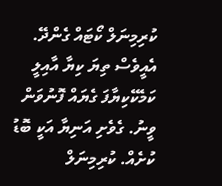ކުރިމިނަލް ކޯޓައް ގެންދޭ. އެއީވެސް ތިޔަ ކިޔާ އާއިލީ ކަމެކޭކިޔާފަ ގެޔައް ފޮނުވަން ވީނު. ގެވެށި އަނިޔާ އަކީ ބޮޑު ކުށެއް. ކުރިމިނަލް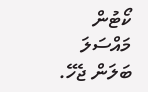ކޯޓުން މައްސަލަ ބަލަން ޖެހޭ.